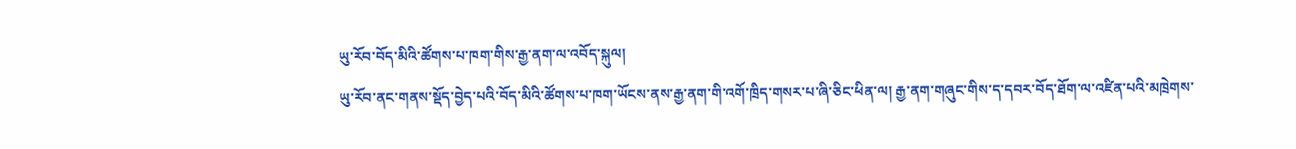ཡུ་རོབ་བོད་མིའི་ཚོགས་པ་ཁག་གིས་རྒྱ་ནག་ལ་འབོད་སྐུལ།
ཡུ་རོབ་ནང་གནས་སྡོད་བྱེད་པའི་བོད་མིའི་ཚོགས་པ་ཁག་ཡོངས་ནས་རྒྱ་ནག་གི་འགོ་ཁྲིད་གསར་པ་ཞི་ཅིང་ཕིན་ལ། རྒྱ་ནག་གཞུང་གིས་ད་དབར་བོད་ཐོག་ལ་འཛིན་པའི་མཁྲེགས་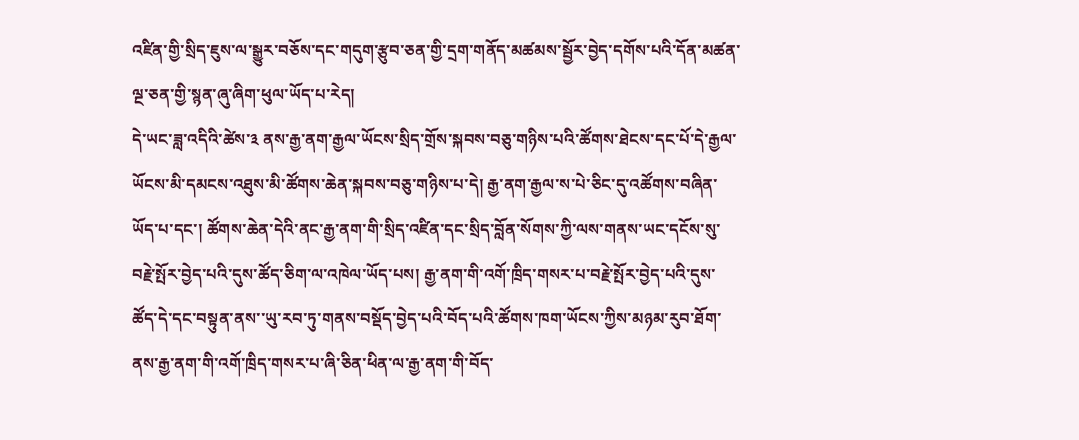འཛིན་གྱི་སྲིད་ཇུས་ལ་སྒྱུར་བཅོས་དང་གདུག་རྩུབ་ཅན་གྱི་དྲག་གནོད་མཚམས་སྦྱོར་བྱེད་དགོས་པའི་དོན་མཚན་ལྔ་ཅན་གྱི་སྙན་ཞུ་ཞིག་ཕུལ་ཡོད་པ་རེད།
དེ་ཡང་ཟླ་འདིའི་ཚེས་༣ ནས་རྒྱ་ནག་རྒྱལ་ཡོངས་སྲིད་གྲོས་སྐབས་བཅུ་གཉིས་པའི་ཚོགས་ཐེངས་དང་པོ་དེ་རྒྱལ་ཡོངས་མི་དམངས་འཐུས་མི་ཚོགས་ཆེན་སྐབས་བཅུ་གཉིས་པ་དེ། རྒྱ་ནག་རྒྱལ་ས་པེ་ཅིང་དུ་འཚོགས་བཞིན་ཡོད་པ་དང་། ཚོགས་ཆེན་དེའི་ནང་རྒྱ་ནག་གི་སྲིད་འཛིན་དང་སྲིད་བློན་སོགས་ཀྱི་ལས་གནས་ཡང་དངོས་སུ་བརྗེ་སྤོར་བྱེད་པའི་དུས་ཚོད་ཅིག་ལ་འཁེལ་ཡོད་པས། རྒྱ་ནག་གི་འགོ་ཁྲིད་གསར་པ་བརྗེ་སྤོར་བྱེད་པའི་དུས་ཚོད་དེ་དང་བསྟུན་ནས་་ཡུ་རབ་ཏུ་གནས་བསྡོད་བྱེད་པའི་བོད་པའི་ཚོགས་ཁག་ཡོངས་ཀྱིས་མཉམ་རུབ་ཐོག་ནས་རྒྱ་ནག་གི་འགོ་ཁྲིད་གསར་པ་ཞི་ཅིན་ཕིན་ལ་རྒྱ་ནག་གི་བོད་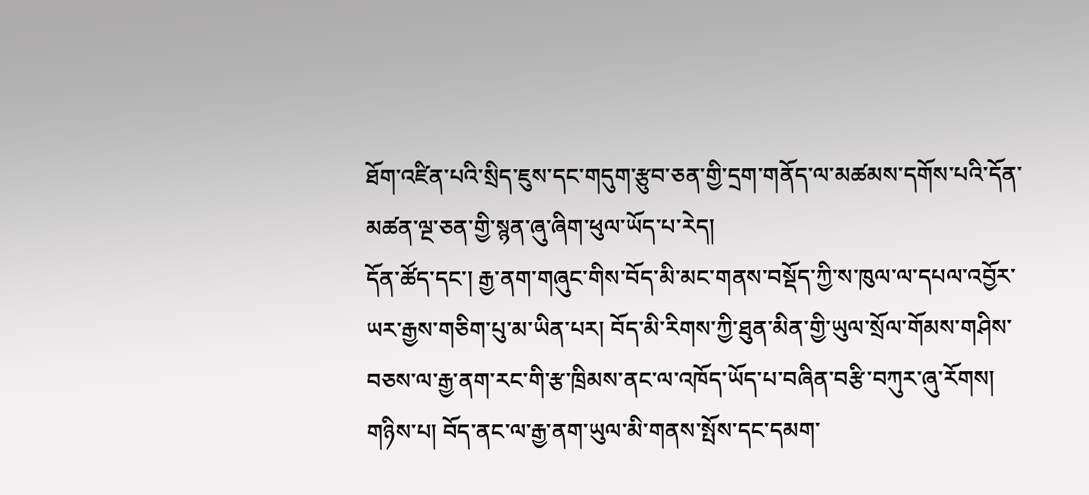ཐོག་འཛིན་པའི་སྲིད་ཇུས་དང་གདུག་རྩུབ་ཅན་གྱི་དྲག་གནོད་ལ་མཚམས་དགོས་པའི་དོན་མཚན་ལྔ་ཅན་གྱི་སྙན་ཞུ་ཞིག་ཕུལ་ཡོད་པ་རེད།
དོན་ཚོད་དང་། རྒྱ་ནག་གཞུང་གིས་བོད་མི་མང་གནས་བསྡོད་ཀྱི་ས་ཁུལ་ལ་དཔལ་འབྱོར་ཡར་རྒྱས་གཅིག་པུ་མ་ཡིན་པར། བོད་མི་རིགས་ཀྱི་ཐུན་མིན་གྱི་ཡུལ་སྲོལ་གོམས་གཤིས་བཅས་ལ་རྒྱ་ནག་རང་གི་རྩ་ཁྲིམས་ནང་ལ་འཁོད་ཡོད་པ་བཞིན་བརྩི་བཀུར་ཞུ་རོགས།
གཉིས་པ། བོད་ནང་ལ་རྒྱ་ནག་ཡུལ་མི་གནས་སྤོས་དང་དམག་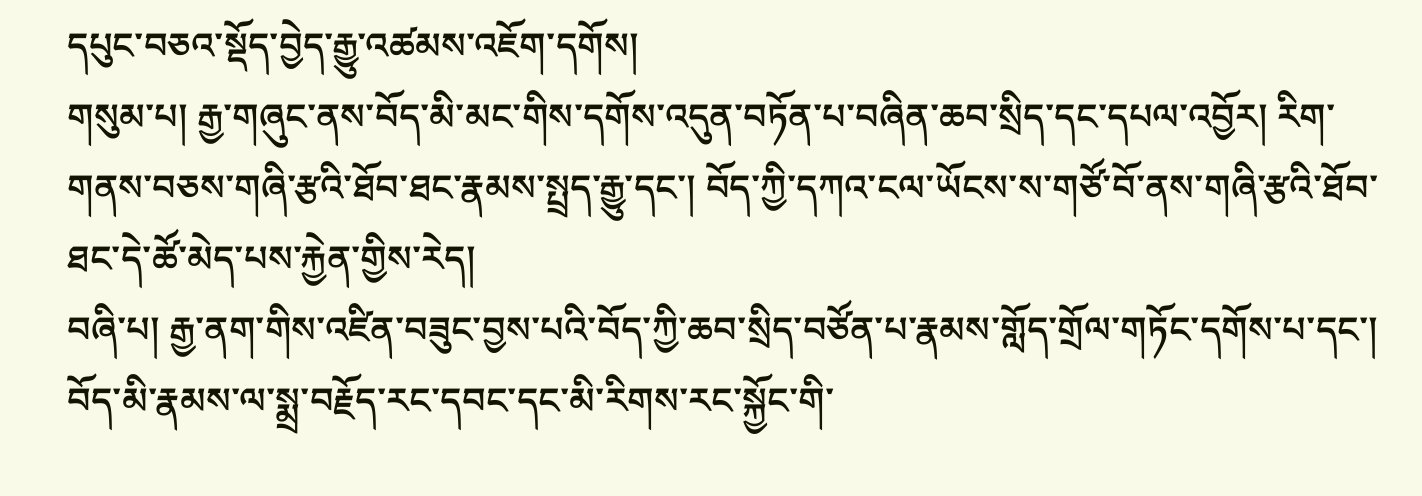དཔུང་བཅའ་སྡོད་བྱེད་རྒྱུ་འཚམས་འཇོག་དགོས།
གསུམ་པ། རྒྱ་གཞུང་ནས་བོད་མི་མང་གིས་དགོས་འདུན་བཏོན་པ་བཞིན་ཆབ་སྲིད་དང་དཔལ་འབྱོར། རིག་གནས་བཅས་གཞི་རྩའི་ཐོབ་ཐང་རྣམས་སྤྲད་རྒྱུ་དང་། བོད་ཀྱི་དཀའ་ངལ་ཡོངས་ས་གཙོ་བོ་ནས་གཞི་རྩའི་ཐོབ་ཐང་དེ་ཚོ་མེད་པས་རྐྱེན་གྱིས་རེད།
བཞི་པ། རྒྱ་ནག་གིས་འཛིན་བཟུང་བྱས་པའི་བོད་ཀྱི་ཆབ་སྲིད་བཙོན་པ་རྣམས་གློད་གྲོལ་གཏོང་དགོས་པ་དང་། བོད་མི་རྣམས་ལ་སྨྲ་བརྗོད་རང་དབང་དང་མི་རིགས་རང་སྐྱོང་གི་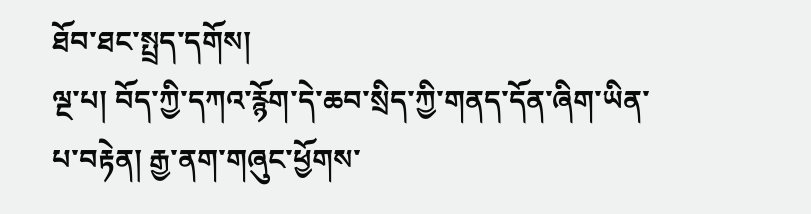ཐོབ་ཐང་སྤྲད་དགོས།
ལྔ་པ། བོད་ཀྱི་དཀའ་རྙོག་དེ་ཆབ་སྲིད་ཀྱི་གནད་དོན་ཞིག་ཡིན་པ་བརྟེན། རྒྱ་ནག་གཞུང་ཕྱོགས་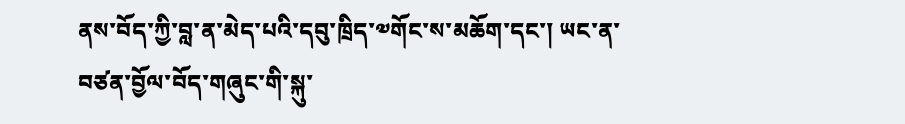ནས་བོད་ཀྱི་བླ་ན་མེད་པའི་དབུ་ཁྲིད་༧གོང་ས་མཆོག་དང་། ཡང་ན་བཙན་བྱོལ་བོད་གཞུང་གི་སྐུ་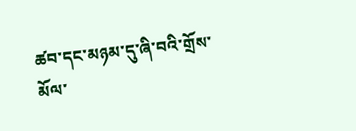ཚབ་དང་མཉམ་དུ་ཞི་བའི་གྲོས་མོལ་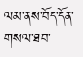ལམ་ནས་བོད་དོན་གསལ་ཐབ་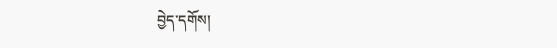བྱེད་དགོས།